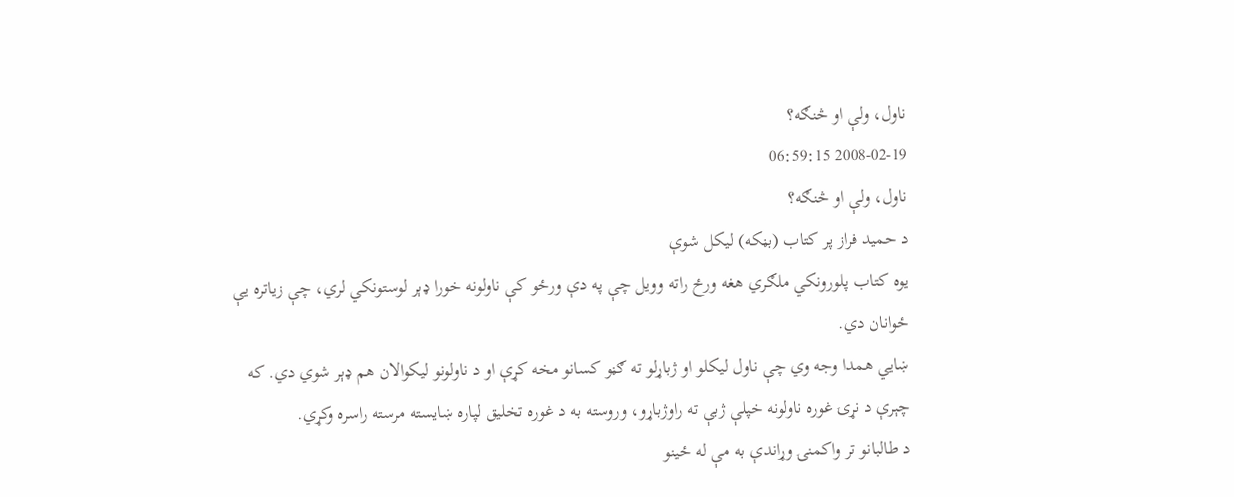ناول، ولې او څنګه؟
2008-02-19 06:59:15
ناول، ولې او څنګه؟
د حميد فراز پر کتاب (بڼکه) ليکل شوې
يوه كتاب پلورونكي ملګري هغه ورځ راته وويل چې په دې ورځو كې ناولونه خورا ډېر لوستونكي لري، چې زياتره يې ځوانان دي.
ښايي همدا وجه وي چې ناول ليكلو او ژباړلو ته ګڼو كسانو مخه كړې او د ناولونو ليكوالان هم ډېر شوي دي. كه چېرې د نړۍ غوره ناولونه خپلې ژبې ته راوژباړو، وروسته به د غوره تخليق لپاره ښايسته مرسته راسره وكړي.
د طالبانو تر واكمنۍ وړاندې به مې له ځينو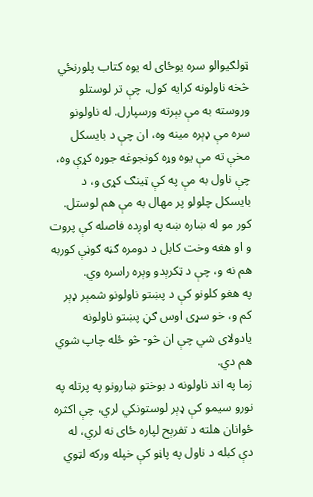ټولګيوالو سره يوځاى له يوه كتاب پلورنځي څخه ناولونه كرايه كول، چې تر لوستلو وروسته به مې بېرته ورسپارل. له ناولونو سره مې ډېره مينه وه، ان چې د بايسكل مخې ته مې يوه وړه كونجوغه جوړه كړې وه، چې ناول به مې په كې ټينګ كړى و، د بايسكل چلولو پر مهال به مې هم لوستل. كور مو له ښاره ښه په اوږده فاصله كې پروت و او هغه وخت كابل د دومره ګڼه ګوڼې كوربه هم نه و، چې د ټكرېدو وېره راسره وي.
په هغو كلونو كې د پښتو ناولونو شمېر ډېر كم و، خو سړى اوس ګڼ پښتو ناولونه يادولاى شي چې ان څو- څو ځله چاپ شوي هم دي.
زما په اند ناولونه د بوختو ښارونو په پرتله په نورو سيمو كې ډېر لوستونكي لري، چې اكثره ځوانان هلته د تفرېح لپاره ځاى نه لري، له دې كبله د ناول په پاڼو كې خپله وركه لټوي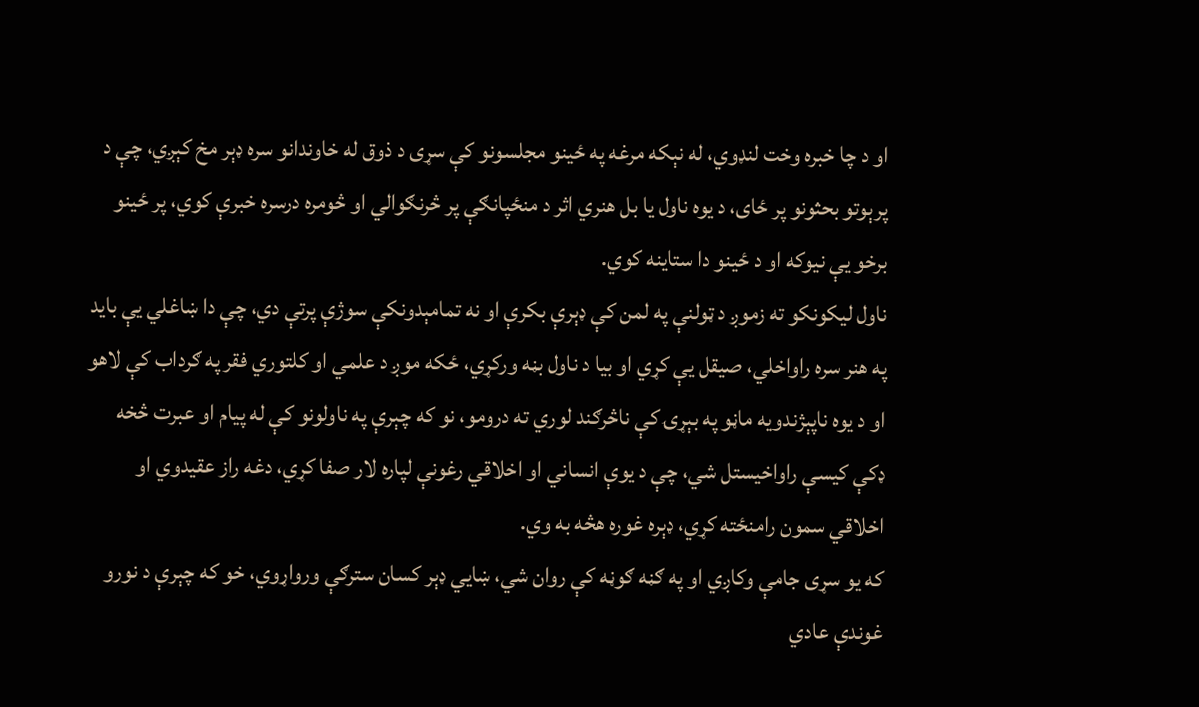او د چا خبره وخت لنډوي، له نېكه مرغه په ځينو مجلسونو كې سړى د ذوق له خاوندانو سره ډېر مخ كېږي، چې د پرېوتو بحثونو پر ځاى، د يوه ناول يا بل هنري اثر د منځپانګې پر څرنګوالي او څومره درسره خبرې كوي، پر ځينو برخو يې نيوكه او د ځينو دا ستاينه كوي.
ناول ليكونكو ته زموږ د ټولنې په لمن كې ډېرې بكرې او نه تمامېدونكې سوژې پرتې دي، چې دا ښاغلي يې بايد په هنر سره راواخلي، صيقل يې كړي او بيا د ناول بڼه وركړي، ځكه موږ د علمي او كلتوري فقر په ګرداب كې لاهو او د يوه ناپېژندويه ماڼو په بېړۍ كې ناڅرګند لوري ته درومو، نو كه چېرې په ناولونو كې له پيام او عبرت څخه ډكې كيسې راواخيستل شي، چې د يوې انساني او اخلاقي رغونې لپاره لار صفا كړي، دغه راز عقيدوي او اخلاقي سمون رامنځته كړي، ډېره غوره هڅه به وي.
كه يو سړى جامې وكاږي او په ګڼه ګوڼه كې روان شي، ښايي ډېر كسان سترګې ورواړوي، خو كه چېرې د نورو غوندې عادي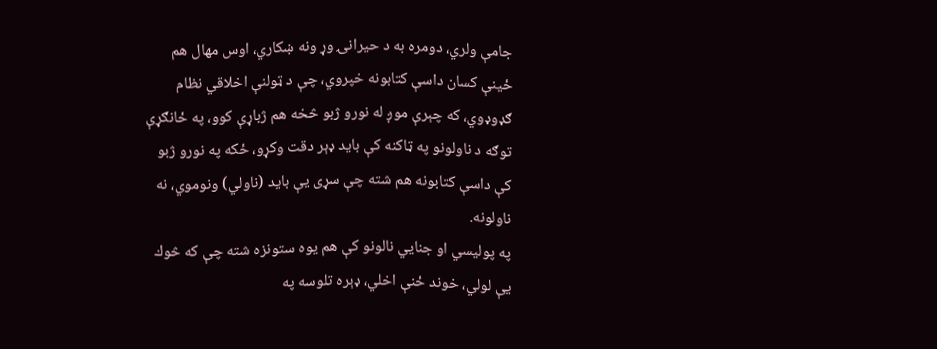جامې ولري، دومره به د حيرانۍ وړ ونه ښكاري، اوس مهال هم ځينې كسان داسې كتابونه خپروي، چې د ټولنې اخلاقي نظام ګډوډوي، كه چېرې موږ له نورو ژبو څخه هم ژباړې كوو، په ځانګړې توګه د ناولونو په ټاكنه كې بايد ډېر دقت وكړو، ځكه په نورو ژبو كې داسې كتابونه هم شته چې سړى يې بايد (ناولي) ونوموي، نه ناولونه.
په پوليسي او جنايي نالونو كې هم يوه ستونزه شته چې كه څوك يې لولي، خوند ځنې اخلي، ډېره تلوسه په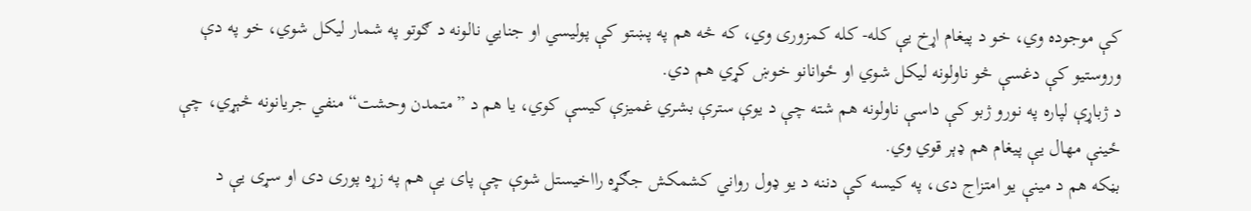كې موجوده وي، خو د پيغام اړخ يې كله- كله كمزورى وي، كه څه هم په پښتو كې پوليسي او جنايي نالونه د ګوتو په شمار ليكل شوي، خو په دې وروستيو كې دغسې څو ناولونه ليكل شوي او ځوانانو خوښ كړي هم دي.
د ژباړې لپاره په نورو ژبو كې داسې ناولونه هم شته چې د يوې سترې بشري غميزې كيسې كوي، يا هم د ”متمدن وحشت“ منفي جريانونه څېړي، چې ځينې مهال يې پيغام هم ډېر قوي وي.
بڼكه هم د مينې يو امتزاج دى، په كيسه كې دننه د يو ډول رواني كشمكش جګړه رااخيستل شوې چې پاى يې هم په زړه پورى دى او سړى يې د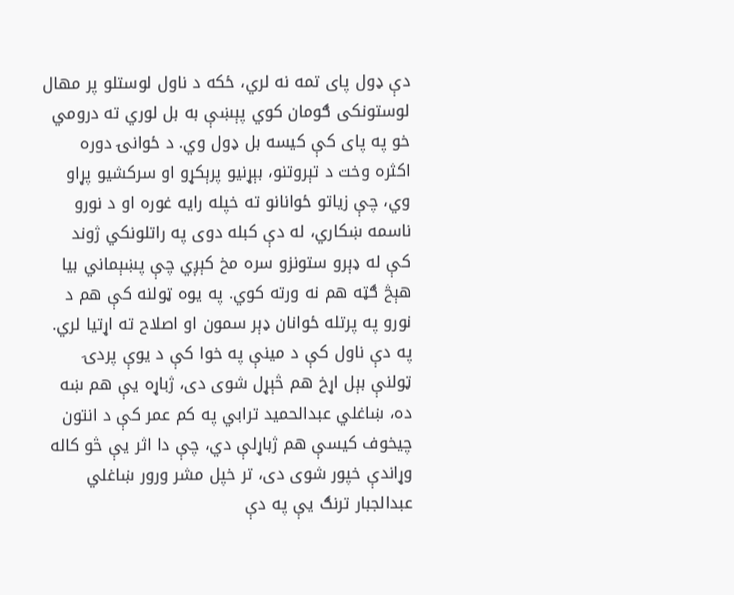دې ډول پاى تمه نه لري، ځكه د ناول لوستلو پر مهال لوستونكى ګومان كوي پېښې به بل لوري ته درومي خو په پاى كې كيسه بل ډول وي. د ځوانۍ دوره اكثره وخت د تېروتنو، بېړنيو پرېكړو او سركشيو پړاو وي، چې زياتو ځوانانو ته خپله رايه غوره او د نورو ناسمه ښكاري، له دې كبله دوى په راتلونكي ژوند كې له ډېرو ستونزو سره مخ كېږي چې پښېماني بيا هېڅ ګټه هم نه ورته كوي. په يوه ټولنه كې هم د نورو په پرتله ځوانان ډېر سمون او اصلاح ته اړتيا لري.
په دې ناول كې د مينې په خوا كې د يوې پردۍ ټولنې بېل اړخ هم څېړل شوى دى، ژباړه يې هم ښه ده، ښاغلي عبدالحميد ترابي په كم عمر كې د انتون چيخوف كيسې هم ژباړلې دي، چې دا اثر يې څو كاله وړاندې خپور شوى دى، تر خپل مشر ورور ښاغلي عبدالجبار ترنګ يې په دې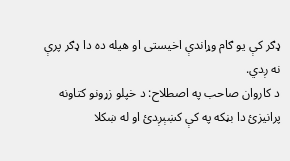ډګر كې يو ګام وړاندې اخيستى او هيله ده دا ډګر پرې نه ږدي.
د كاروان صاحب په اصطلاح: د خپلو زړونو كتاونه پرانيزئ دا بڼكه په كې كښېږدئ او له ښكلا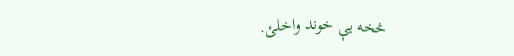څخه يې خوند واخلئ.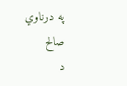په درناوي
صالح
د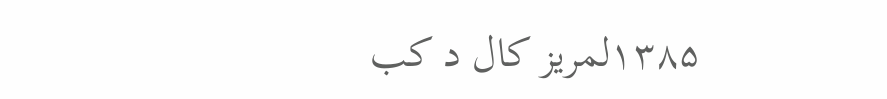۱۳۸۵لمريز كال د كب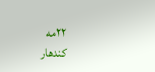۲۲مه
كندهار